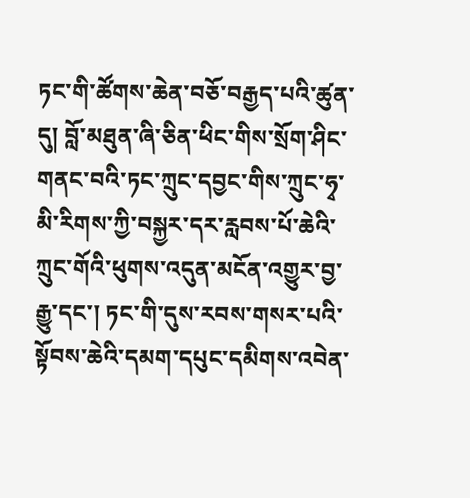ཏང་གི་ཚོགས་ཆེན་བཅོ་བརྒྱད་པའི་ཚུན་དུ། བློ་མཐུན་ཞི་ཅིན་ཕིང་གིས་སྲོག་ཤིང་གནང་བའི་ཏང་ཀྲུང་དབྱང་གིས་ཀྲུང་ཧྭ་མི་རིགས་ཀྱི་བསྐྱར་དར་རླབས་པོ་ཆེའི་ཀྲུང་གོའི་ཕུགས་འདུན་མངོན་འགྱུར་བྱ་རྒྱུ་དང་། ཏང་གི་དུས་རབས་གསར་པའི་སྟོབས་ཆེའི་དམག་དཔུང་དམིགས་འབེན་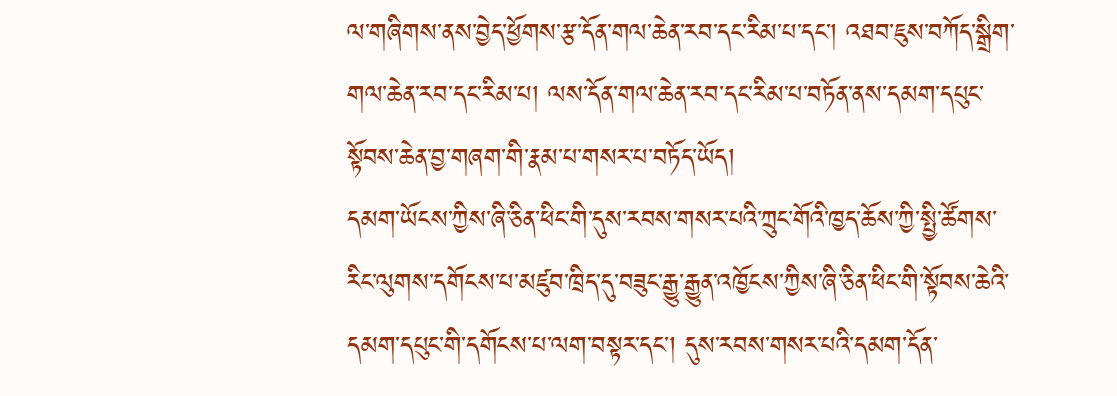ལ་གཞིགས་ནས་བྱེད་ཕྱོགས་རྩ་དོན་གལ་ཆེན་རབ་དང་རིམ་པ་དང་། འཐབ་ཇུས་བཀོད་སྒྲིག་གལ་ཆེན་རབ་དང་རིམ་པ། ལས་དོན་གལ་ཆེན་རབ་དང་རིམ་པ་བཏོན་ནས་དམག་དཔུང་སྟོབས་ཆེན་བྱ་གཞག་གི་རྣམ་པ་གསར་པ་བཏོད་ཡོད།
དམག་ཡོངས་ཀྱིས་ཞི་ཅིན་ཕིང་གི་དུས་རབས་གསར་པའི་ཀྲུང་གོའི་ཁྱད་ཆོས་ཀྱི་སྤྱི་ཚོགས་རིང་ལུགས་དགོངས་པ་མཛུབ་ཁྲིད་དུ་བཟུང་རྒྱུ་རྒྱུན་འཁྱོངས་ཀྱིས་ཞི་ཅིན་ཕིང་གི་སྟོབས་ཆེའི་དམག་དཔུང་གི་དགོངས་པ་ལག་བསྟར་དང་། དུས་རབས་གསར་པའི་དམག་དོན་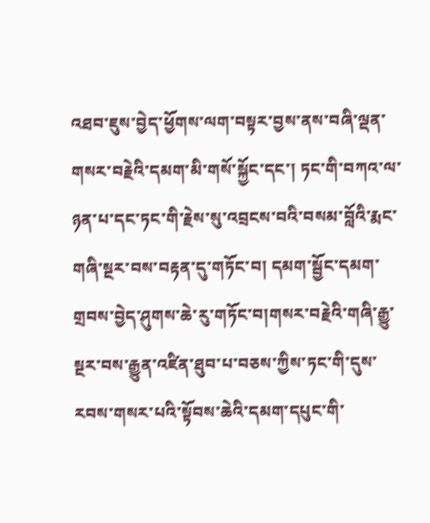འཐབ་ཇུས་བྱེད་ཕྱོགས་ལག་བསྟར་བྱས་ནས་བཞི་ལྡན་གསར་བརྗེའི་དམག་མི་གསོ་སྐྱོང་དང་། ཏང་གི་བཀའ་ལ་ཉན་པ་དང་ཏང་གི་རྗེས་སུ་འབྲངས་བའི་བསམ་བློའི་རྨང་གཞི་སྔར་བས་བརྟན་དུ་གཏོང་བ། དམག་སྦྱོང་དམག་གྲབས་བྱེད་ཤུགས་ཆེ་རུ་གཏོང་བ།གསར་བརྗེའི་གཞི་རྒྱུ་སྔར་བས་རྒྱུན་འཛིན་ཐུབ་པ་བཅས་ཀྱིས་ཏང་གི་དུས་རབས་གསར་པའི་སྟོབས་ཆེའི་དམག་དཔུང་གི་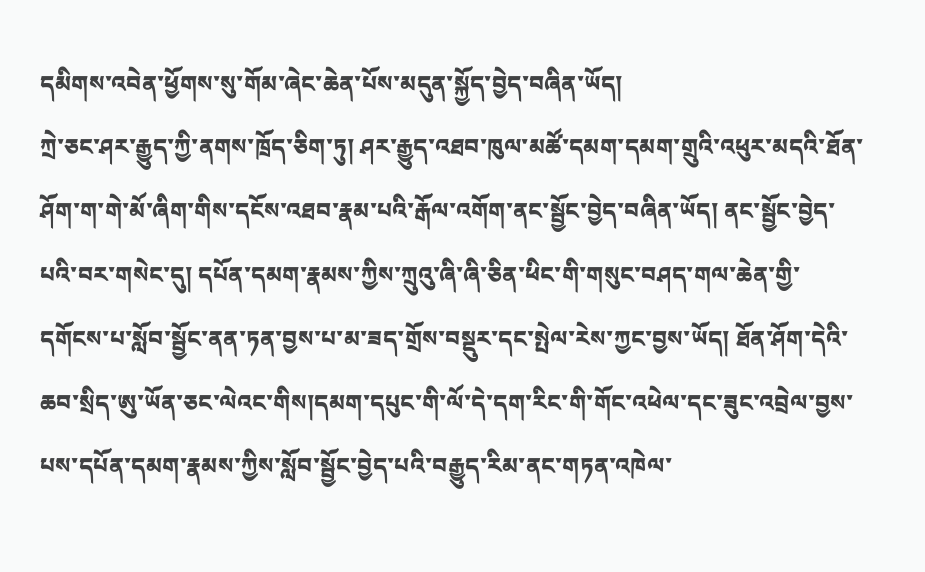དམིགས་འབེན་ཕྱོགས་སུ་གོམ་ཞེང་ཆེན་པོས་མདུན་སྐྱོད་བྱེད་བཞིན་ཡོད།
ཀྲེ་ཅང་ཤར་རྒྱུད་ཀྱི་ནགས་ཁྲོད་ཅིག་ཏུ། ཤར་རྒྱུད་འཐབ་ཁུལ་མཚོ་དམག་དམག་གྲུའི་འཕུར་མདའི་ཐོན་ཤོག་ག་གེ་མོ་ཞིག་གིས་དངོས་འཐབ་རྣམ་པའི་རྒོལ་འགོག་ནང་སྦྱོང་བྱེད་བཞིན་ཡོད། ནང་སྦྱོང་བྱེད་པའི་བར་གསེང་དུ། དཔོན་དམག་རྣམས་ཀྱིས་ཀྲུའུ་ཞི་ཞི་ཅིན་ཕིང་གི་གསུང་བཤད་གལ་ཆེན་གྱི་དགོངས་པ་སློབ་སྦྱོང་ནན་ཏན་བྱས་པ་མ་ཟད་གྲོས་བསྡུར་དང་སྤེལ་རེས་ཀྱང་བྱས་ཡོད། ཐོན་ཤོག་དེའི་ཆབ་སྲིད་ཨུ་ཡོན་ཅང་ལེའང་གིས།དམག་དཔུང་གི་ལོ་དེ་དག་རིང་གི་གོང་འཕེལ་དང་ཟུང་འབྲེལ་བྱས་པས་དཔོན་དམག་རྣམས་ཀྱིས་སློབ་སྦྱོང་བྱེད་པའི་བརྒྱུད་རིམ་ནང་གཏན་འཁེལ་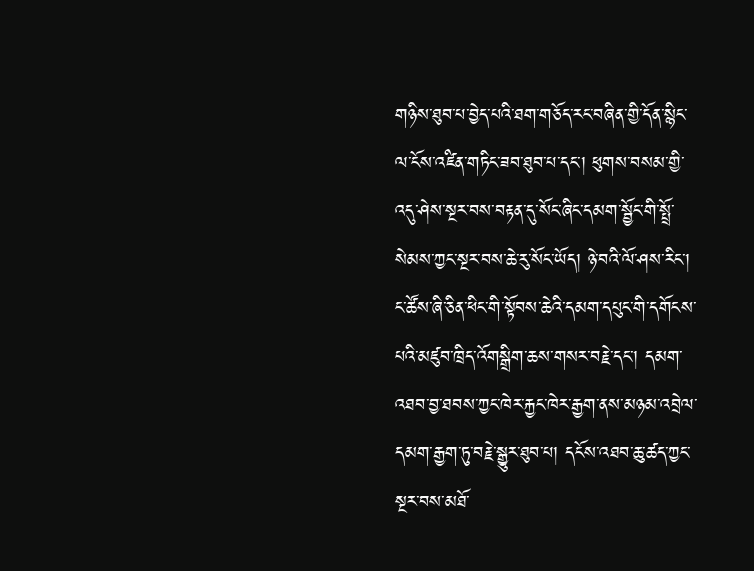གཉིས་ཐུབ་པ་བྱེད་པའི་ཐག་གཅོད་རང་བཞིན་གྱི་དོན་སྙིང་ལ་ངོས་འཛིན་གཏིང་ཟབ་ཐུབ་པ་དང་། ཕུགས་བསམ་གྱི་འདུ་ཤེས་སྔར་བས་བརྟན་དུ་སོང་ཞིང་དམག་སྦྱོང་གི་སྤྲོ་སེམས་ཀྱང་སྔར་བས་ཆེ་རུ་སོང་ཡོད། ཉེ་བའི་ལོ་ཤས་རིང་། ང་ཚོས་ཞི་ཅིན་ཕིང་གི་སྟོབས་ཆེའི་དམག་དཔུང་གི་དགོངས་པའི་མཛུབ་ཁྲིད་འོགསྒྲིག་ཆས་གསར་བརྗེ་དང་། དམག་འཐབ་བྱ་ཐབས་ཀྱང་ཁེར་རྐྱང་ཁེར་རྒྱག་ནས་མཉམ་འབྲེལ་དམག་རྒྱག་ཏུ་བརྗེ་སྒྱུར་ཐུབ་པ། དངོས་འཐབ་ཆུ་ཚད་ཀྱང་སྔར་བས་མཐོ་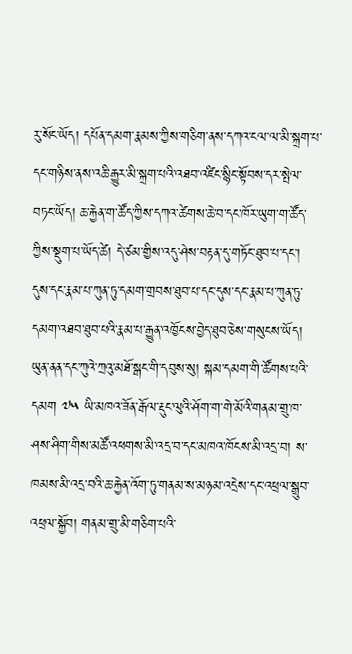རུ་སོང་ཡོད། དཔོན་དམག་རྣམས་ཀྱིས་གཅིག་ནས་དཀའ་ངལ་ལ་མི་སྐྲག་པ་དང་གཉིས་ནས་འཆི་རྒྱུར་མི་སྐྲག་པའི་འཐབ་འཛིང་སྙིང་སྟོབས་དར་སྤེལ་བཏང་ཡོད། ཆ་རྐྱེན་ག་ཚོད་ཀྱིས་དཀའ་ཚེགས་ཆེ་བ་དང་ཁོར་ཡུག་ག་ཚོད་ཀྱིས་སྡུག་པ་ཡོད་ཚེ། དེ་ཙམ་གྱིས་འདུ་ཤེས་བརྟན་དུ་གཏོང་ཐུབ་པ་དང་། དུས་དང་རྣམ་པ་ཀུན་ཏུ་དམག་གྲབས་ཐུབ་པ་དང་དུས་དང་རྣམ་པ་ཀུན་ཏུ་དམག་འཐབ་ཐུབ་པའི་རྣམ་པ་རྒྱུན་འཁྱོངས་བྱེད་ཐུབ་ཅེས་གསུངས་ཡོད།
ཡུན་ནན་དང་ཀུའེ་ཀྲའུ་མཐོ་སྒང་གི་དབུས་སུ། སྐམ་དམག་གི་ཚོགས་པའི་དམག ༧༥ ཡི་མཁའ་ཟོན་རྒོལ་རྡུང་ལུའི་ཤོག་ག་གེ་མོའི་གནམ་གྲུ་ཁ་ཤས་ཤིག་གིས་མཚོ་འཕགས་མི་འདྲ་བ་དང་མཁའ་ཁོངས་མི་འདྲ་བ། ས་ཁམས་མི་འདྲ་བའི་ཆ་རྐྱེན་འོག་ཏུ་གནམ་ས་མཉམ་འདྲེས་དང་འཕྲལ་སྒྲུབ་འཕྲལ་སྐྱོབ། གནམ་གྲུ་མི་གཅིག་པའི་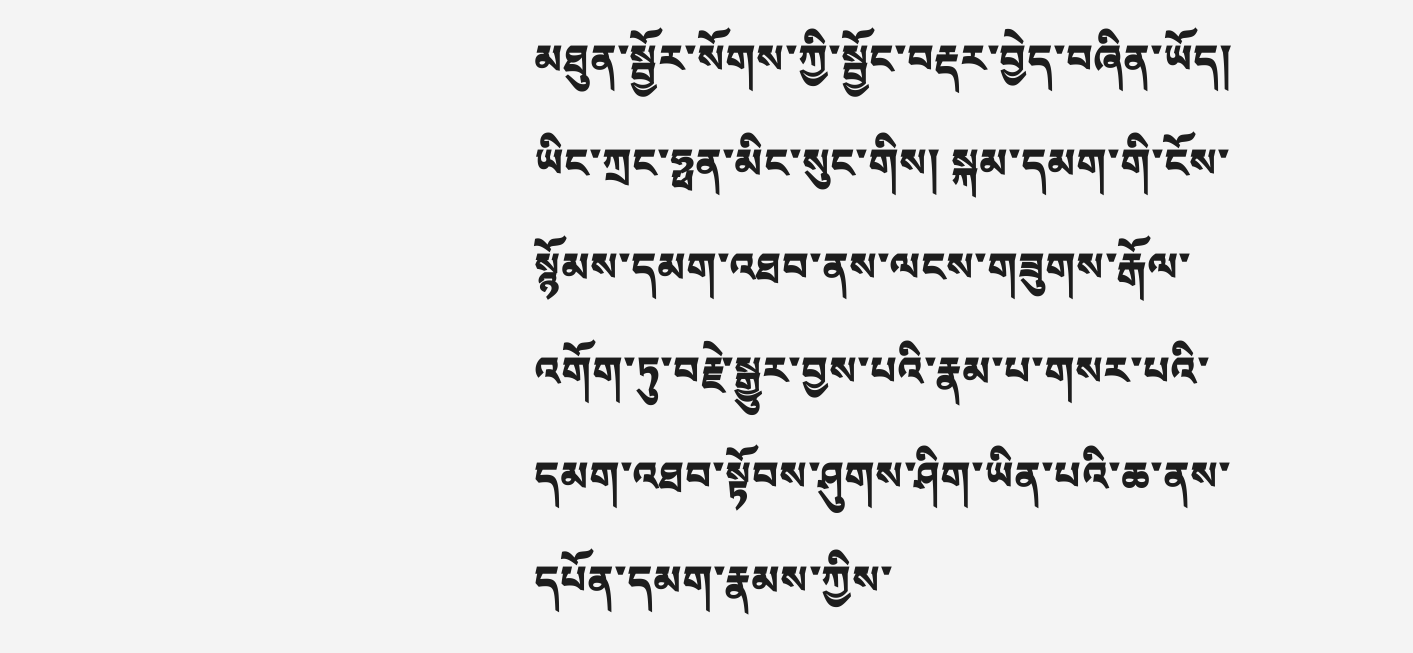མཐུན་སྦྱོར་སོགས་ཀྱི་སྦྱོང་བརྡར་བྱེད་བཞིན་ཡོད། ཡིང་ཀྲང་ཧྥན་མིང་སུང་གིས། སྐམ་དམག་གི་ངོས་སྙོམས་དམག་འཐབ་ནས་ལངས་གཟུགས་རྒོལ་འགོག་ཏུ་བརྗེ་སྒྱུར་བྱས་པའི་རྣམ་པ་གསར་པའི་དམག་འཐབ་སྟོབས་ཤུགས་ཤིག་ཡིན་པའི་ཆ་ནས་དཔོན་དམག་རྣམས་ཀྱིས་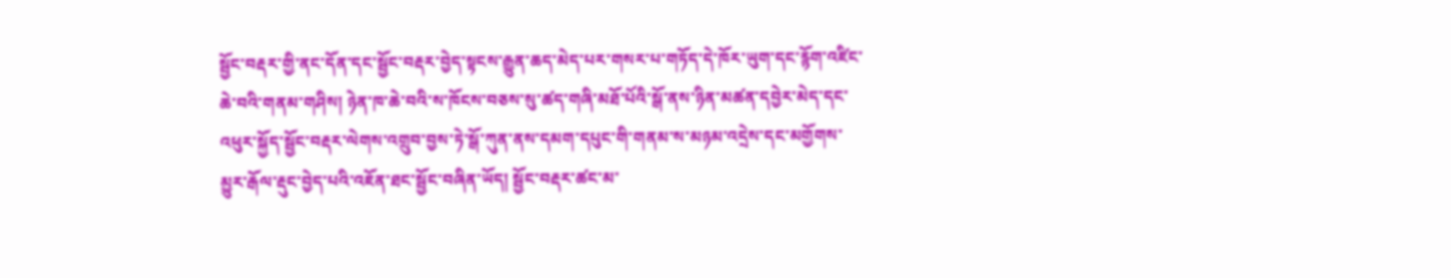སྦྱོང་བརྡར་གྱི་ནང་དོན་དང་སྦྱོང་བརྡར་བྱེད་སྟངས་རྒྱུན་ཆད་མེད་པར་གསར་པ་གཏོད་དེ་ཁོར་ཡུག་དང་རྙོག་འཛིང་ཆེ་བའི་གནམ་གཤིས། ཉེན་ཁ་ཆེ་བའི་ས་ཁོངས་བཅས་སུ་ཚད་གཞི་མཐོ་པོའི་སྒོ་ནས་ཉིན་མཚན་དབྱེར་མེད་དང་འཕུར་སྐྱོད་སྦྱོང་བརྡར་ལེགས་འགྲུབ་བྱས་ཏེ་སྒོ་ཀུན་ནས་དམག་དཔུང་གི་གནམ་ས་མཉམ་འདྲེས་དང་མགྱོགས་མྱུར་རྒོལ་རྡུང་བྱེད་པའི་འཇོན་ཐང་སྦྱོང་བཞིན་ཡོད། སྦྱོང་བརྡར་ཚང་མ་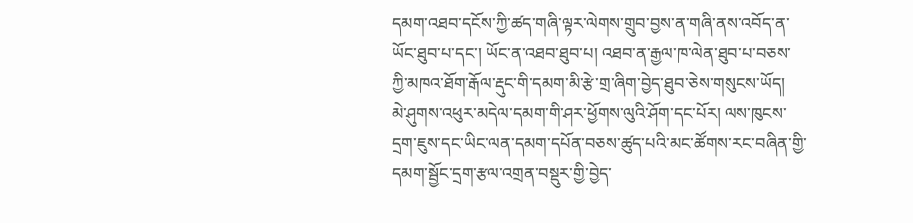དམག་འཐབ་དངོས་ཀྱི་ཚད་གཞི་ལྟར་ལེགས་གྲུབ་བྱས་ན་གཞི་ནས་འབོད་ན་ཡོང་ཐུབ་པ་དང་། ཡོང་ན་འཐབ་ཐུབ་པ། འཐབ་ན་རྒྱལ་ཁ་ལེན་ཐུབ་པ་བཅས་ཀྱི་མཁའ་ཐོག་རྒོལ་རྡུང་གི་དམག་མི་རྩེ་གྲ་ཞིག་བྱེད་ཐུབ་ཅེས་གསུངས་ཡོད།
མེ་ཤུགས་འཕུར་མདེལ་དམག་གི་ཤར་ཕྱོགས་ལུའི་ཤོག་དང་པོར། ལས་ཁུངས་དྲག་ཇུས་དང་ཡིང་ལན་དམག་དཔོན་བཅས་ཚུད་པའི་མང་ཚོགས་རང་བཞིན་གྱི་དམག་སྦྱོང་དྲག་རྩལ་འགྲན་བསྡུར་གྱི་བྱེད་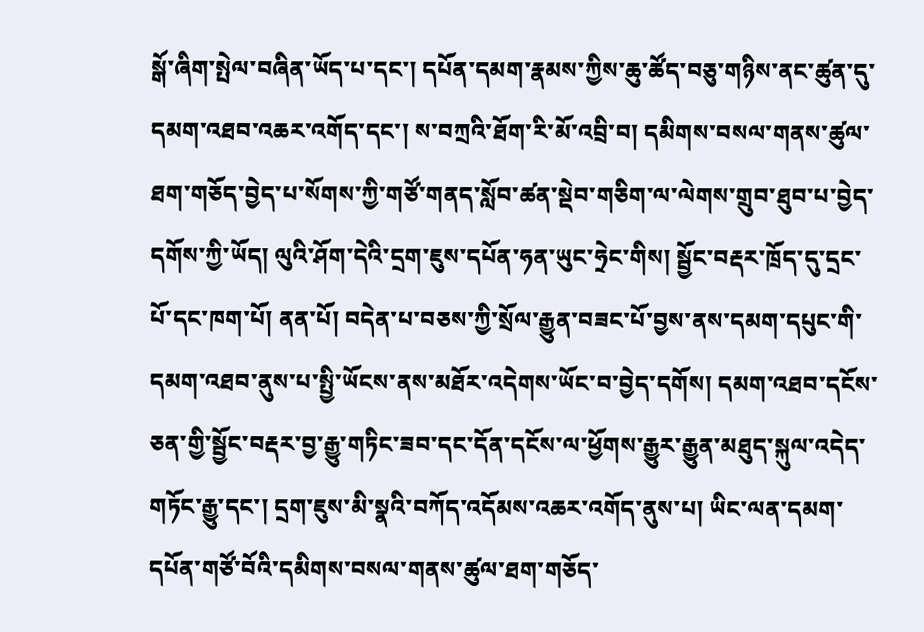སྒོ་ཞིག་སྤེལ་བཞིན་ཡོད་པ་དང་། དཔོན་དམག་རྣམས་ཀྱིས་ཆུ་ཚོད་བཅུ་གཉིས་ནང་ཚུན་དུ་དམག་འཐབ་འཆར་འགོད་དང་། ས་བཀྲའི་ཐོག་རི་མོ་འབྲི་བ། དམིགས་བསལ་གནས་ཚུལ་ཐག་གཅོད་བྱེད་པ་སོགས་ཀྱི་གཙོ་གནད་སློབ་ཚན་སྡེབ་གཅིག་ལ་ལེགས་གྲུབ་ཐུབ་པ་བྱེད་དགོས་ཀྱི་ཡོད། ལུའི་ཤོག་དེའི་དྲག་ཇུས་དཔོན་ཧན་ཡུང་ཧྲེང་གིས། སྦྱོང་བརྡར་ཁྲོད་དུ་དྲང་པོ་དང་ཁག་པོ། ནན་པོ། བདེན་པ་བཅས་ཀྱི་སྲོལ་རྒྱུན་བཟང་པོ་བྱས་ནས་དམག་དཔུང་གི་དམག་འཐབ་ནུས་པ་སྤྱི་ཡོངས་ནས་མཐོར་འདེགས་ཡོང་བ་བྱེད་དགོས། དམག་འཐབ་དངོས་ཅན་གྱི་སྦྱོང་བརྡར་བྱ་རྒྱུ་གཏིང་ཟབ་དང་དོན་དངོས་ལ་ཕྱོགས་རྒྱུར་རྒྱུན་མཐུད་སྐུལ་འདེད་གཏོང་རྒྱུ་དང་། དྲག་ཇུས་མི་སྣའི་བཀོད་འདོམས་འཆར་འགོད་ནུས་པ། ཡིང་ལན་དམག་དཔོན་གཙོ་བོའི་དམིགས་བསལ་གནས་ཚུལ་ཐག་གཅོད་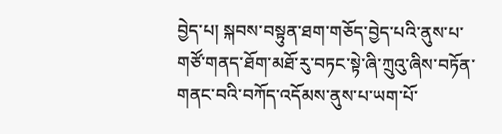བྱེད་པ། སྐབས་བསྟུན་ཐག་གཅོད་བྱེད་པའི་ནུས་པ་གཙོ་གནད་ཐོག་མཐོ་རུ་བཏང་སྟེ་ཞི་ཀྲུའུ་ཞིས་བཏོན་གནང་བའི་བཀོད་འདོམས་ནུས་པ་ཡག་པོ་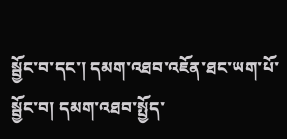སྦྱོང་བ་དང་། དམག་འཐབ་འཇོན་ཐང་ཡག་པོ་སྦྱོང་བ། དམག་འཐབ་སྤྱོད་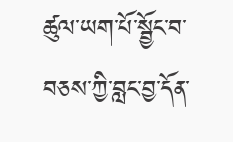ཚུལ་ཡག་པོ་སྦྱོང་བ་བཅས་ཀྱི་བླང་བྱ་དོན་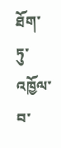ཐོག་ཏུ་འཁྱོལ་བ་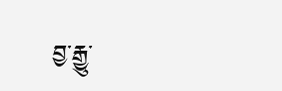བྱ་རྒྱུ་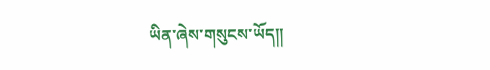ཡིན་ཞེས་གསུངས་ཡོད།།